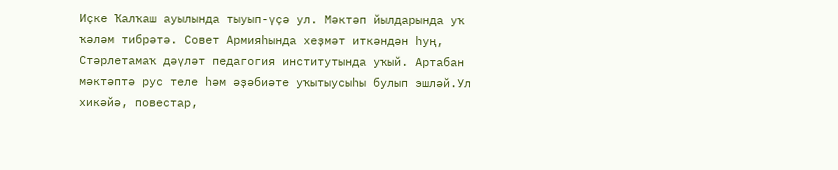Иҫке Ҡалҡаш ауылында тыуып-үҫә ул. Мәктәп йылдарында уҡ ҡәләм тибрәтә. Совет Армияһында хеҙмәт иткәндән һуң, Стәрлетамаҡ дәүләт педагогия институтында уҡый. Артабан мәктәптә рус теле һәм әҙәбиәте уҡытыусыһы булып эшләй.Ул хикәйә, повестар,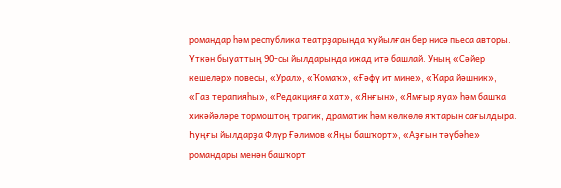романдар һәм республика театрҙарында ҡуйылған бер нисә пьеса авторы. Үткән быуаттың 90-сы йылдарында ижад итә башлай. Уның «Сәйер кешеләр» повесы, «Урал», «Ҡомаҡ», «Ғәфү ит мине», «Ҡара йәшник», «Газ терапияһы», «Редакцияға хат», «Янғын», «Ямғыр яуа» һәм башҡа хикәйәләре тормоштоң трагик, драматик һәм көлкөлө яҡтарын сағылдыра.
Һуңғы йылдарҙа Флүр Ғәлимов «Яңы башҡорт», «Аҙғын тәүбәһе» романдары менән башҡорт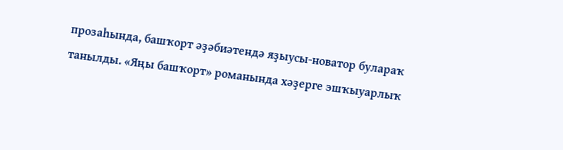прозаһында, башҡорт әҙәбиәтендә яҙыусы-новатор булараҡ танылды. «Яңы башҡорт» романында хәҙерге эшҡыуарлыҡ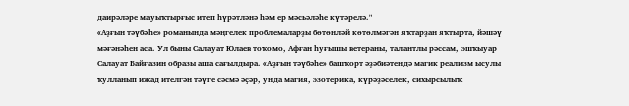даирәләре мауыҡтырғыс итеп һүрәтләнә һәм ер мәсьәләһе күтәрелә."
«Аҙғын тәүбәһе» романында мәңгелек проблемаларҙы бөтөнләй көтөлмәгән яҡтарҙан яҡтырта, йәшәү мәғәнәһен аса. Ул быны Салауат Юлаев тоҡомо, Афған һуғышы ветераны, талантлы рәссам, эшҡыуар Салауат Байғазин образы аша сағылдыра. «Аҙғын тәүбәһе» башҡорт әҙәбиәтендә магик реализм ысулы ҡулланып ижад ителгән тәүге сәсмә әҫәр, унда магия, эзотерика, күрәҙәселек, сихырсылыҡ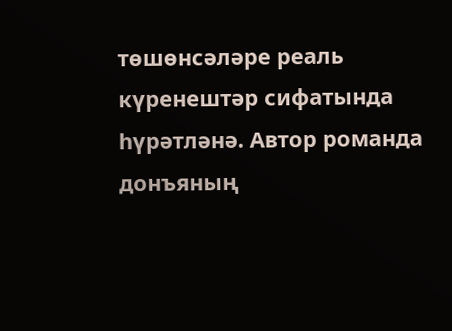төшөнсәләре реаль күренештәр сифатында һүрәтләнә. Автор романда донъяның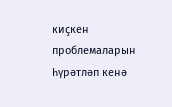киҫкен проблемаларын һүрәтләп кенә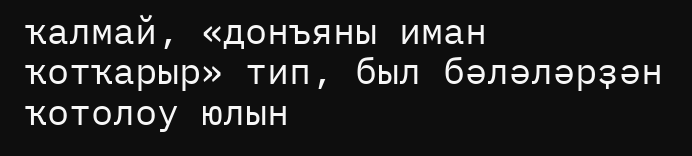ҡалмай, «донъяны иман ҡотҡарыр» тип, был бәләләрҙән ҡотолоу юлын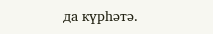да күрһәтә.